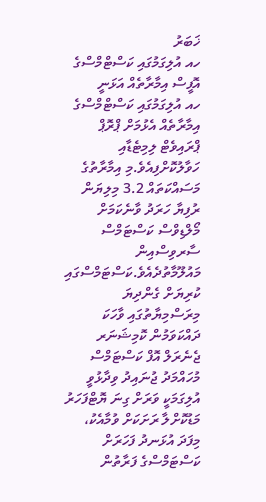ޚަބަރު
ހއ އުލިގަމުގައި ކަސްޓްމްސްގެ އޮފީސް އިމާރާތެއް އަޅަނީ
ހއ އުލިގަމުގައި ކަސްޓްމްސްގެ އިމާރާތެއް އެޅުމަށް ޕްރޮޕް ޕްރައިވެޓް ލިމިޓެޑާއި ހަވާލުކޮށްފިއެވެ.މި އިމާރާތުގެ މަސައްކަތައް 3.2 މިލިޔަން ރުފިޔާ ހަރަދު ވާނެކަމަށް މޯލްޑިވްސް ކަސްޓަމްސް ސާރވިސްއިން މައުލޫމާތުދެއެވެ.ކަސްޓަމްސްގައި ކުރިޔަށް ގެންދިޔަ މިރަސްމިޔާތުގައި ވާހަކަ ދައްކަވަމުން ކޮމިޝަނަރ ޖެނެރަލް އޮފް ކަސްޓަމްސް މުހައްމަދު ޖުނައިދު ވިދާޅުވީ އުލިގަމަކީ ވަރަށް ގިނަ ޔޮޓްފަހަރު މަޑުކޮށްލާ ރަށަކަށް ވުމާއެކު، މިފަދަ އުޅަނދު ފަހަރަށް ކަސްޓަމްސްގެ ފަރާތުން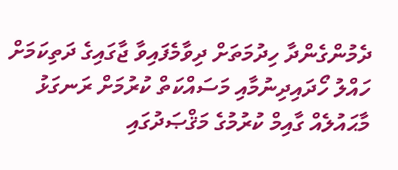ދެމުންގެންދާ ހިދުމަތަށް ދިވާމެފައިވާ ޖާގައިގެ ދަތިކަމަށް ހައްލު ހޯދައިދިނުމާއި މަސައްކަތް ކުރުމަށް ރަނގަޅު މާޙައުލެއް ގާއިމް ކުރުމުގެ މަޤްޞަދުގައި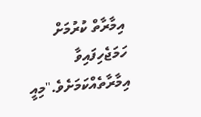އިމާރާތް ކުރުމަށް ހަމަޖެހިފައިވާ އިމާރާތެއްކަމަށެވެ."މިއީ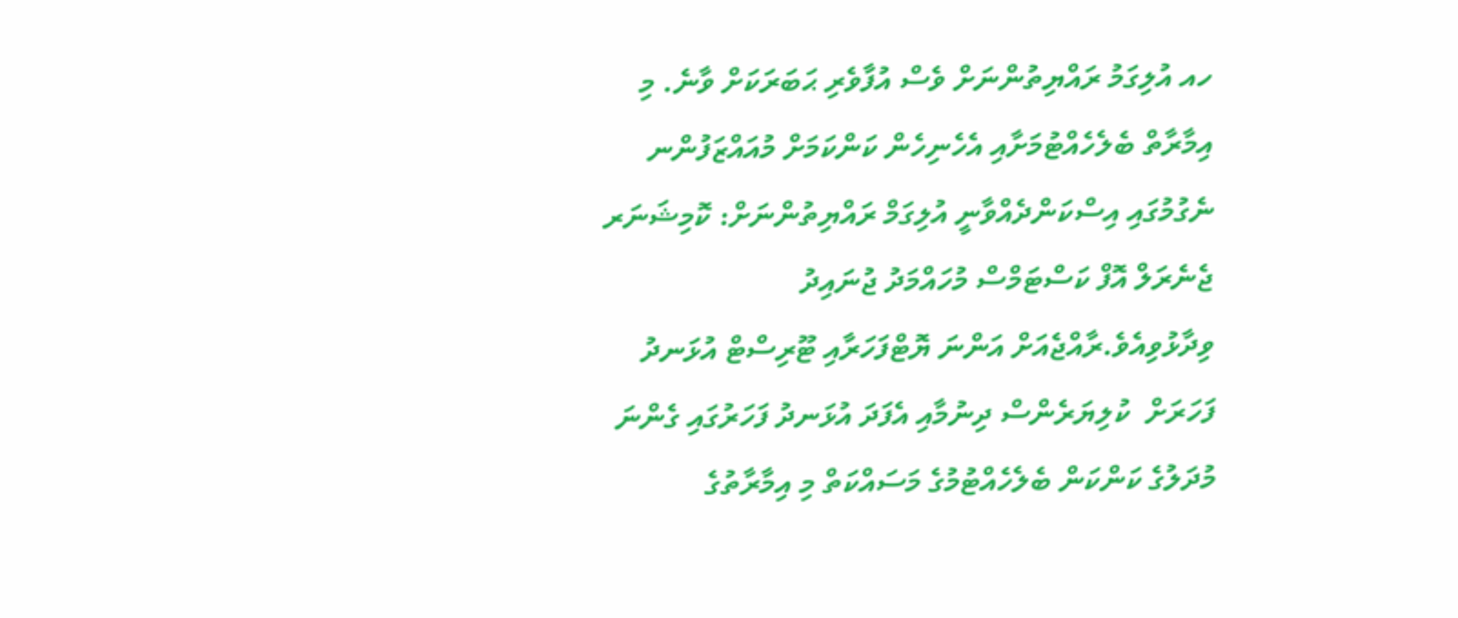ހއ އުލިގަމު ރައްޔިތުންނަށް ވެސް އުފާވެރި ޙަބަރަކަށް ވާނެ. މި އިމާރާތް ބެލެހެއްޓުމަށާއި އެހެނިހެން ކަންކަމަށް މުއައްޒަފުންނ ނެގުމުގައި އިސްކަންދެއްވާނީ އުލިގަމް ރައްޔިތުންނަށް: ކޮމިޝަނަރ ޖެނެރަލް އޮފް ކަސްޓަމްސް މުހައްމަދު ޖުނައިދު ވިދާޅުވިއެވެ.ރާއްޖެއަށް އަންނަ ޔޮޓްފަހަރާއި ޓޫރިސްޓް އުޅަނދު ފަހަރަށް  ކުލިޔަރެންސް ދިނުމާއި އެފަދަ އުޅަނދު ފަހަރުގައި ގެންނަ މުދަލުގެ ކަންކަން ބެލެހެއްޓުމުގެ މަސައްކަތް މި އިމާރާތުގެ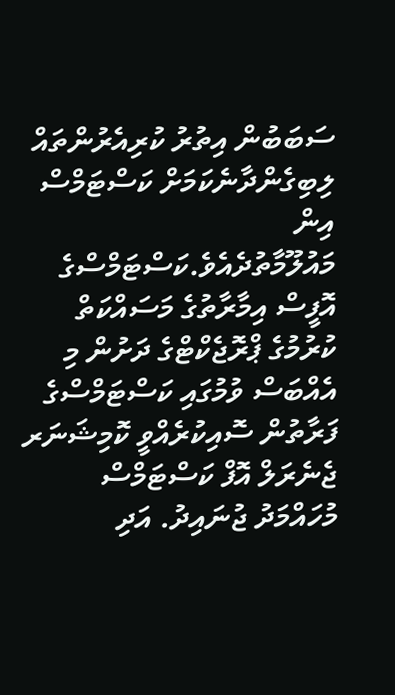ސަބަބުން އިތުރު ކުރިއެރުންތައް ލިބިގެންދާނެކަމަށް ކަސްޓަމްސް އިން މައުލޫމާތުދެއެވެ.ކަސްޓަމްސްގެ އޮފީސް އިމާރާތުގެ މަސައްކަތް ކުރުމުގެ ޕްރޮޖެކްޓްގެ ދަށުން މި އެއްބަސް ވުމުގައި ކަސްޓަމްސްގެ ފަރާތުން ސޮއިކުރެއްވީ ކޮމިޝަނަރ ޖެނެރަލް އޮފް ކަސްޓަމްސް މުހައްމަދު ޖުނައިދު. އަދި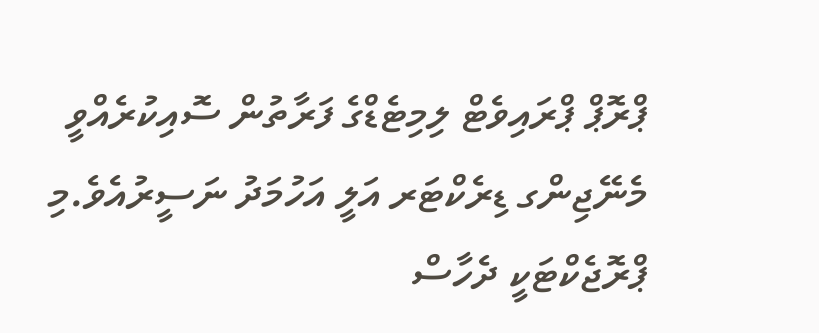ޕްރޮޕް ޕްރައިވެޓް ލިމިޓެޑްގެ ފަރާތުން ސޮއިކުރެއްވީ މެނޭޖިންގ ޑިރެކްޓަރ އަލީ އަހުމަދު ނަސީރުއެވެ.މި ޕްރޮޖެކްޓަކީ ދެހާސް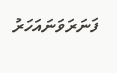ފަނަރަވަނައަހަރު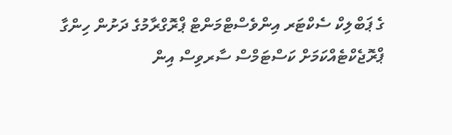ގެ ޕަބްލިކް ސެކްޓަރ އިންވެސްޓްމަންޓް ޕްރޮގްރާމުގެ ދަށުން ހިންގާ ޕްރޮޖެކްޓެއްކަމަށް ކަސްޓަމްސް ސާރވިސް އިން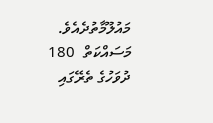މައުލޫމާތުދެއެވެ. މަސައްކަތް  180 ދުވަހުގެ ތެރޭގައި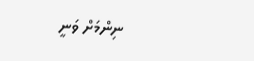ނިންމަށް ވަނީ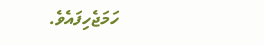ހަމަޖެހިފައެވެ.